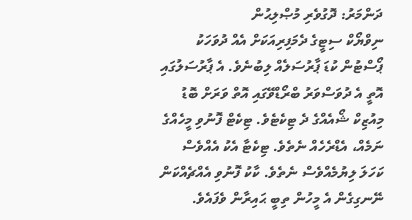ދަންމަރު: ދޮގުވެރި މުޞްލިޙުން
ނިވްޔޯކް ސިޓީގެ ދެމަފިރިއަކަށް އެއް ދުވަހަކު ޕޯސްޓުން ކުޑަ ޕާރުސަލެއް ލިބުނެވެ. އެ ޕާރުސަލުގައި އޮތީ އެ ދުވަސްވަރު ބްރޯޑްވޭގައި އޮތް ވަރަށް ބޮޑު މިއުޒިކް ޝޯއެއްގެ ދެ ޓިކެޓެވެ. ޓިކެޓް ފޮނުވި މީހެއްގެ ނަމެއް، އެޑްރެހެއް ނެތެވެ. ޓިކެޓާ އެކު އެއްވެސް ކަހަލަ ލިޔުމެއްވެސް ނެތެވެ. ކާކު ފޮނުވި އެއްޗެއްކަން ނޭނގިގެން އެ މީހުން ތިބީ ޙައިރާން ވެފައެވެ.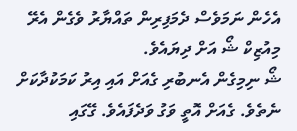އެހެން ނަމަވެސް ދެމަފިރިން ތައްޔާރު ވެގެން އެރޭ މިއުޒިކް ޝޯ އަށް ދިޔައެވެ.
ޝޯ ނިމިގެން އެނބުރި ގެއަށް އައި އިރު ކަމަކުދާކަށް ނެތެވެ. ގެއަށް އޮތީ ވަގު ވަދެފައެވެ. ގޭގައި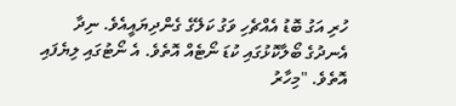ހުރި އަގު ބޮޑު އެއްޗެހި ވަގު ކަލޭގެ ގެންދިޔައީއެވެ. ނިދާ އެނދުގެ ބޯލާކޮޅުގައި ކުޑަ ނޯޓެއް އޮތެވެ. އެ ނޯޓުގައި ލިޔެފައި އޮތެވެ. "މިހާރު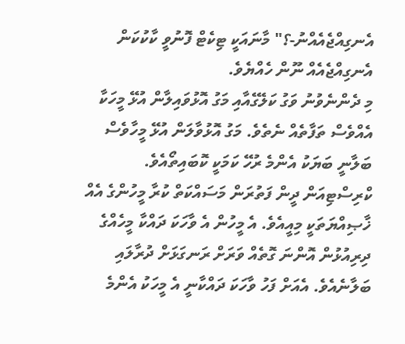އެނގިއްޖެއެއްނު-؟" މާނައަކީ ޓިކެޓް ފޮނުވީ ކާކުކަން އެނގިއްޖެއެއް ނޫން ހެއްޔެވެ.
މި ދެންނެވުނު ވަގު ކަލޭގެއާއި މަގު އޮޅުވައިލާން އުޅޭ މީހަކާ އެއްވެސް ތަފާތެއް ނެތެވެ. މަގު އޮޅުވާލަން އުޅޭ މީހާވެސް ބަލާނީ ބަޔަކު އެންމެ ރުހޭ ކަމަކީ ކޮބައިތޯއެވެ.
ކްރިސްޓިއަން ދީން ފަތުރަން މަސައްކަތް ކުރާ މީހުންގެ އެއް ޚާޞިއްޔަތަކީ މިއީއެވެ. އެ މީހުން އެ ވާހަކަ ދައްކާ މީހެއްގެ ދިރިއުޅުން އޮންނަ ގޮތެއް ވަރަށް ރަނގަޅަށް ދުރާލައި ބަލާނެއެވެ. އެއަށް ފަހު ވާހަކަ ދައްކާނީ އެ މީހަކު އެންމެ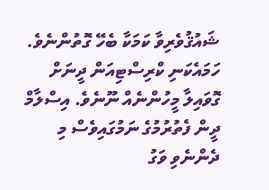ޝައުޤުވެރިވާ ކަމަކާ ބެހޭ ގޮތުންނެވެ.
ހަމައެކަނި ކްރިސްޓިއަން ދީނަށް ގޮވައިލާ މީހުންނެއް ނޫނެވެ. އިސްލާމް ދީން ފެތުރުމުގެ ނަމުގައިވެސް މި ދެންނެވި ވަގު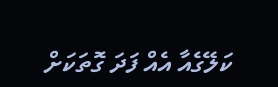ކަލޭގެއާ އެއް ފަދަ ގޮތަކަށް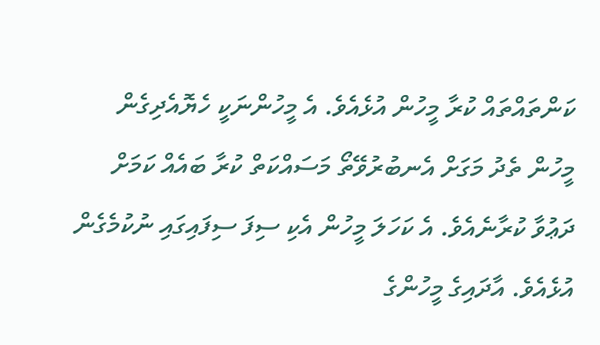ކަންތައްތައް ކުރާ މީހުން އުޅެއެވެ. އެ މީހުންނަކީ ހެޔޮއެދިގެން މީހުން ތެދު މަގަށް އެނބުރުވޭތޯ މަސައްކަތް ކުރާ ބައެއް ކަމަށް ދަޢުވާ ކުރާނެއެވެ. އެ ކަހަލަ މީހުން އެކި ސިފަ ސިފައިގައި ނުކުމެގެން އުޅެއެވެ. އާދައިގެ މީހުންގެ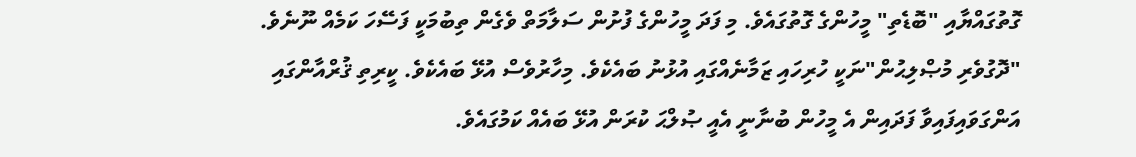ގޮތުގައްޔާއި "ބޮޑެތި" މީހުންގެ ގޮތުގައެވެ. މި ފަދަ މީހުންގެ ފުށުން ސަލާމަތް ވެގެން ތިބުމަކީ ފަސޭހަ ކަމެއް ނޫނެވެ.
"ދޮގުވެރި މުޞްލިޙުން"ނަކީ ހުރިހައި ޒަމާނެއްގައި އުޅުނު ބައެކެވެ. މިހާރުވެސް އުޅޭ ބައެކެވެ. ކީރިތި ޤުރްއާންގައި އަންގަވައިފައިވާ ފަދައިން އެ މީހުން ބުނާނީ އެއީ ޞުލްޙަ ކުރަން އުޅޭ ބައެއް ކަމުގައެވެ.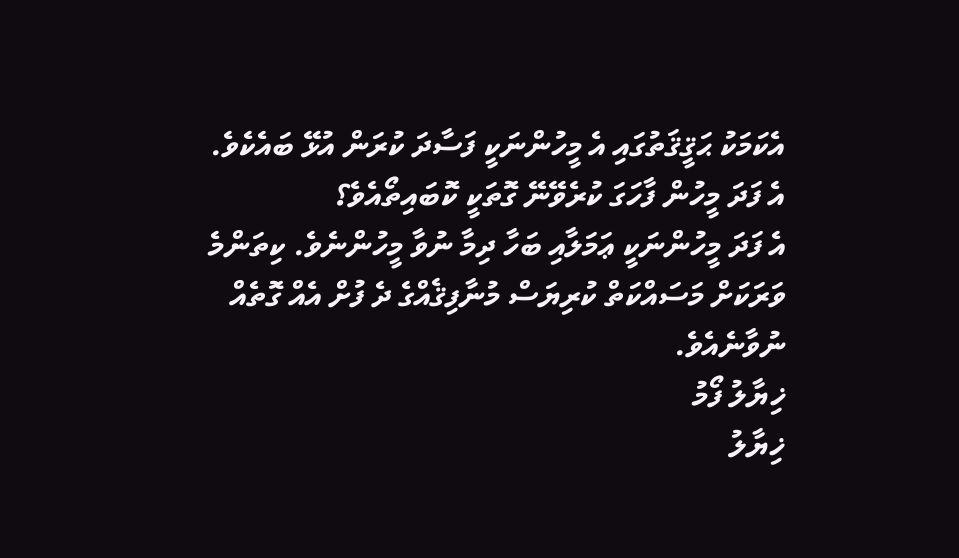އެކަމަކު ޙަޤީޤަތުގައި އެ މީހުންނަކީ ފަސާދަ ކުރަން އުޅޭ ބައެކެވެ.
އެ ފަދަ މީހުން ފާހަގަ ކުރެވޭނޭ ގޮތަކީ ކޮބައިތޯއެވެ؟
އެ ފަދަ މީހުންނަކީ ޢަމަލާއި ބަހާ ދިމާ ނުވާ މީހުންނެވެ. ކިތަންމެ ވަރަކަށް މަސައްކަތް ކުރިޔަސް މުނާފިޤެއްގެ ދެ ފުށް އެއް ގޮތެއް ނުވާނެއެވެ.
ޚިޔާލު ފޯމު
ޚިޔާލު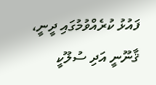ފައުޅު ކުރެއްވުމުގައި ދީނީ، ޤާނޫނީ އަދި ސުލޫކީ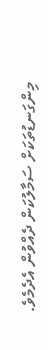މިންގަނޑުތަކަށް ސަމާލުކަން ދެއްވުން އެދެމެވެ.